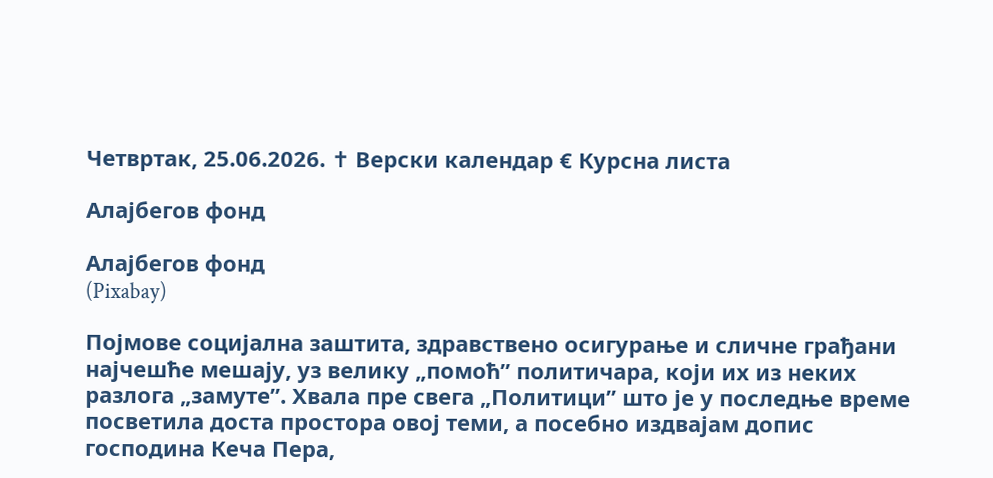Четвртак, 25.06.2026. ✝ Верски календар € Курсна листа

Алајбегов фонд

Алајбегов фонд
(Pixabay)

Појмове социјална заштита, здравствено осигурање и сличне грађани најчешће мешају, уз велику „помоћ” политичара, који их из неких разлога „замуте”. Хвала пре свега „Политици” што је у последње време посветила доста простора овој теми, а посебно издвајам допис господина Кеча Пера,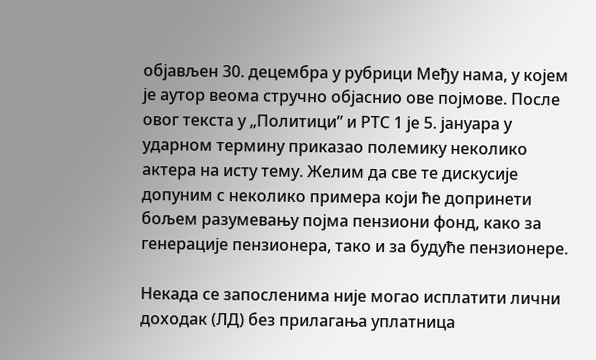објављен 30. децембра у рубрици Међу нама, у којем је аутор веома стручно објаснио ове појмове. После овог текста у „Политици” и РТС 1 је 5. јануара у ударном термину приказао полемику неколико актера на исту тему. Желим да све те дискусије допуним с неколико примера који ће допринети бољем разумевању појма пензиони фонд, како за генерације пензионера, тако и за будуће пензионере.

Некада се запосленима није могао исплатити лични доходак (ЛД) без прилагања уплатница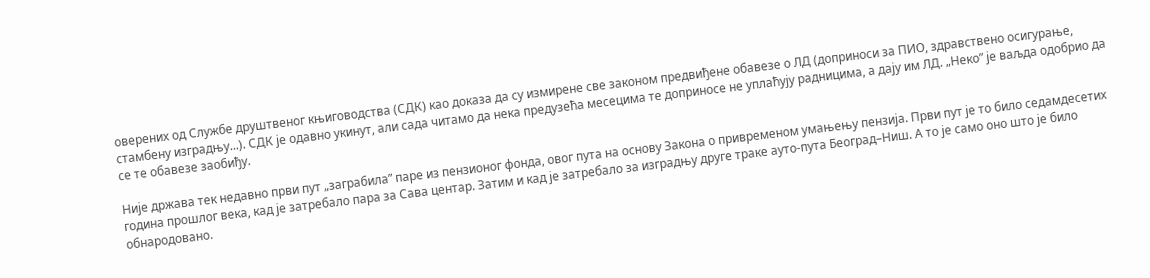оверених од Службе друштвеног књиговодства (СДК) као доказа да су измирене све законом предвиђене обавезе о ЛД (доприноси за ПИО, здравствено осигурање, стамбену изградњу...). СДК је одавно укинут, али сада читамо да нека предузећа месецима те доприносе не уплаћују радницима, а дају им ЛД. „Неко” је ваљда одобрио да се те обавезе заобиђу.

Није држава тек недавно први пут „заграбила” паре из пензионог фонда, овог пута на основу Закона о привременом умањењу пензија. Први пут је то било седамдесетих година прошлог века, кад је затребало пара за Сава центар. Затим и кад је затребало за изградњу друге траке ауто-пута Београд–Ниш. А то је само оно што је било обнародовано.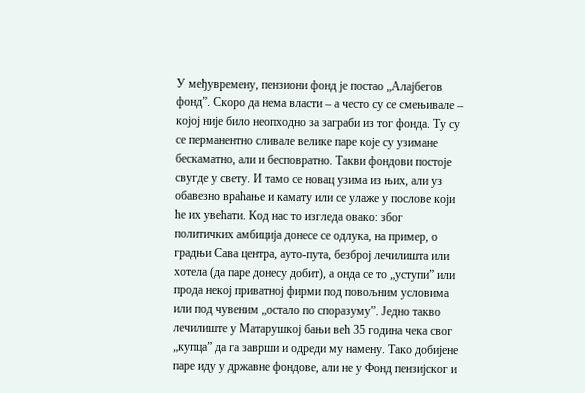У међувремену, пензиони фонд је постао „Алајбегов фонд”. Скоро да нема власти – а често су се смењивале – којој није било неопходно за заграби из тог фонда. Ту су се перманентно сливале велике паре које су узимане бескаматно, али и бесповратно. Такви фондови постоје свугде у свету. И тамо се новац узима из њих, али уз обавезно враћање и камату или се улаже у послове који ће их увећати. Код нас то изгледа овако: због политичких амбиција донесе се одлука, на пример, о градњи Сава центра, ауто-пута, безброј лечилишта или хотела (да паре донесу добит), а онда се то „уступи” или прода некој приватној фирми под повољним условима или под чувеним „остало по споразуму”. Једно такво лечилиште у Матарушкој бањи већ 35 година чека свог „купца” да га заврши и одреди му намену. Тако добијене паре иду у државне фондове, али не у Фонд пензијског и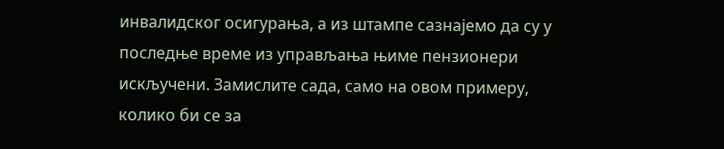инвалидског осигурања, а из штампе сазнајемо да су у последње време из управљања њиме пензионери искључени. Замислите сада, само на овом примеру, колико би се за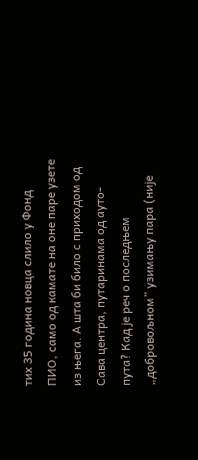тих 35 година новца слило у Фонд ПИО, само од камате на оне паре узете из њега. А шта би било с приходом од Сава центра, путаринама од ауто-пута? Кад је реч о последњем „добровољном” узимању пара (није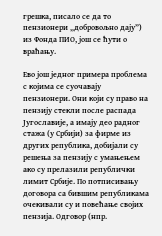грешка, писало се да то пензионери „добровољно дају”) из Фонда ПИО, још се ћути о враћању.

Ево још једног примера проблема с којима се суочавају пензионери. Они који су право на пензију стекли после распада Југославије, а имају део радног стажа (у Србији) за фирме из других република, добијали су решења за пензију с умањењем ако су прелазили републички лимит Србије. По потписивању договора са бившим републикама очекивали су и повећање својих пензија. Одговор (нпр.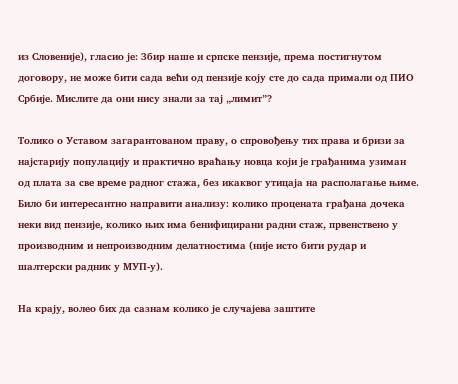из Словеније), гласио је: Збир наше и српске пензије, према постигнутом договору, не може бити сада већи од пензије коју сте до сада примали од ПИО Србије. Мислите да они нису знали за тај „лимит”?

Толико о Уставом загарантованом праву, о спровођењу тих права и бризи за најстарију популацију и практично враћању новца који је грађанима узиман од плата за све време радног стажа, без икаквог утицаја на располагање њиме. Било би интересантно направити анализу: колико процената грађана дочека неки вид пензије, колико њих има бенифицирани радни стаж, првенствено у производним и непроизводним делатностима (није исто бити рудар и шалтерски радник у МУП-у).

На крају, волео бих да сазнам колико је случајева заштите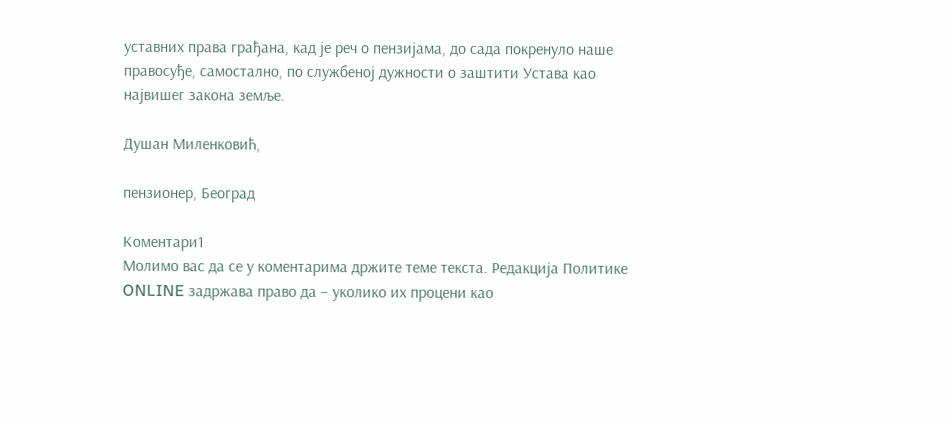уставних права грађана, кад је реч о пензијама, до сада покренуло наше правосуђе, самостално, по службеној дужности о заштити Устава као највишег закона земље.

Душан Миленковић,

пензионер, Београд

Коментари1
Молимо вас да се у коментарима држите теме текста. Редакција Политике ONLINE задржава право да – уколико их процени као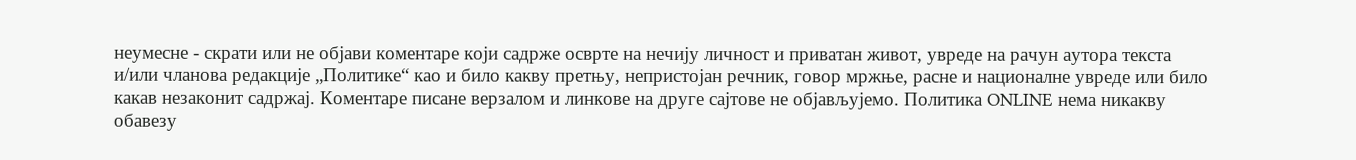неумесне - скрати или не објави коментаре који садрже осврте на нечију личност и приватан живот, увреде на рачун аутора текста и/или чланова редакције „Политике“ као и било какву претњу, непристојан речник, говор мржње, расне и националне увреде или било какав незаконит садржај. Коментаре писане верзалом и линкове на друге сајтове не објављујемо. Политика ONLINE нема никакву обавезу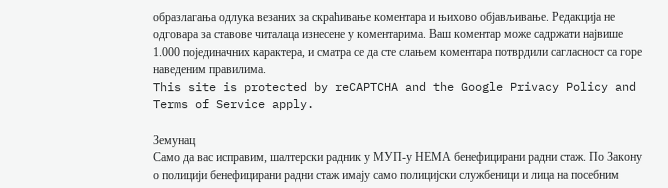образлагања одлука везаних за скраћивање коментара и њихово објављивање. Редакција не одговара за ставове читалаца изнесене у коментарима. Ваш коментар може садржати највише 1.000 појединачних карактера, и сматра се да сте слањем коментара потврдили сагласност са горе наведеним правилима.
This site is protected by reCAPTCHA and the Google Privacy Policy and Terms of Service apply.

Земунац
Само да вас исправим, шалтерски радник у МУП-у НЕМА бенефицирани радни стаж. По Закону о полицији бенефицирани радни стаж имају само полицијски службеници и лица на посебним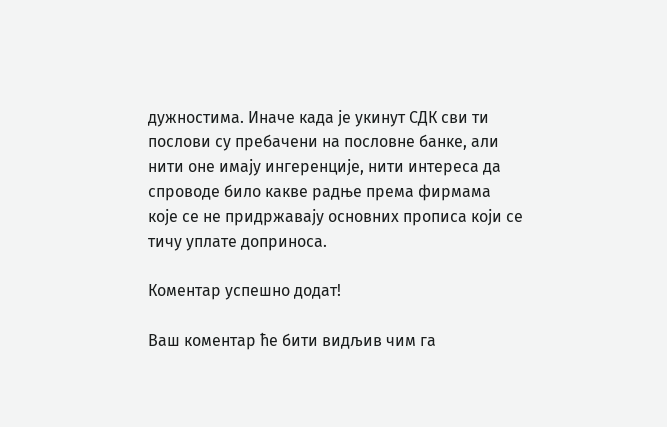дужностима. Иначе када је укинут СДК сви ти послови су пребачени на пословне банке, али нити оне имају ингеренције, нити интереса да спроводе било какве радње према фирмама које се не придржавају основних прописа који се тичу уплате доприноса.

Комeнтар успeшно додат!

Ваш комeнтар ћe бити видљив чим га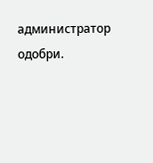администратор одобри.